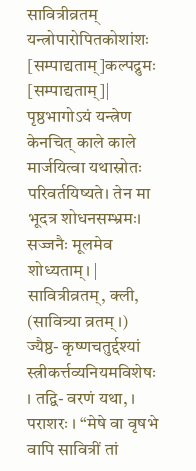सावित्रीव्रतम्
यन्त्रोपारोपितकोशांशः
[सम्पाद्यताम्]कल्पद्रुमः
[सम्पाद्यताम्]|
पृष्ठभागोऽयं यन्त्रेण केनचित् काले काले मार्जयित्वा यथास्रोतः परिवर्तयिष्यते। तेन मा भूदत्र शोधनसम्भ्रमः। सज्जनैः मूलमेव शोध्यताम्। |
सावित्रीव्रतम्, क्ली, (सावित्र्या व्रतम् ।) ज्यैष्ठ- कृष्णचतुर्द्दश्यां स्त्रीकर्त्तव्यनियमविशेषः । तद्वि- वरणं यथा, । पराशरः । “मेषे वा वृषभे वापि सावित्रीं तां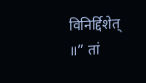विनिर्द्दिशेत् ॥” तां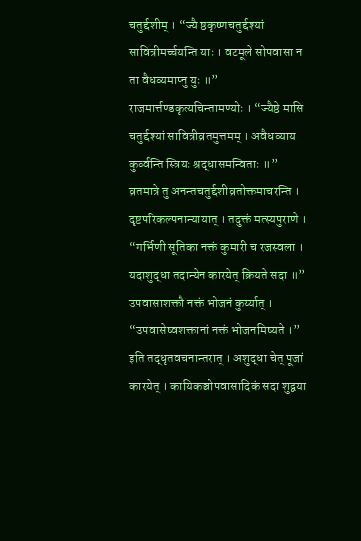चतुर्द्दशीम् । “ज्यै ष्ठकृष्णचतुर्द्दश्यां सावित्रीमर्च्चयन्ति याः । वटमूले सोपवासा न ता वैधव्यमाप्नु युः ॥” राजमार्त्तण्डकृत्यचिन्तामण्योः । “ज्यैष्ठे मासि चतुर्द्दश्यां सावित्रीव्रतमुत्तमम् । अवैधव्याय कुर्व्वन्ति स्त्रियः श्रद्धासमन्विताः ॥” व्रतमात्रे तु अनन्तचतुर्द्दशीव्रतोक्तमाचरन्ति । दृष्टपरिकल्पनान्यायात् । तदुक्तं मत्स्यपुराणे । “गर्भिणी सूतिका नक्तं कुमारी च रजस्वला । यदाशुद्धा तदान्येन कारयेत् क्रियते सदा ॥” उपवासाशक्तौ नक्तं भोजनं कुर्य्यात् । “उपवासेष्वशक्तानां नक्तं भोजनमिष्यते ।” इति तद्धृतवचनान्तरात् । अशुद्धा चेत् पूजां कारयेत् । कायिकञ्चोपवासादिकं सदा शुद्वया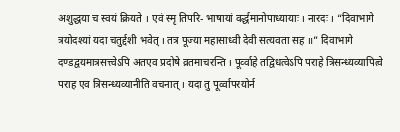अशुद्धया च स्वयं क्रियते । एवं स्मृ तिपरि- भाषायां वर्द्धमानोपाध्यायाः । नारदः । “दिवाभागे त्रयोदश्यां यदा चतुर्द्दशी भवेत् । तत्र पूज्या महासाध्वी देवी सत्यवता सह ॥” दिवाभागे दण्डद्वयमात्रसत्त्वेऽपि अतएव प्रदोषे व्रतमाचरन्ति । पूर्व्वाहे तद्विधत्वेऽपि पराहे त्रिसन्ध्यव्यापित्वे पराह एव त्रिसन्ध्यव्यानीति वचनात् । यदा तु पूर्व्वापरयोर्न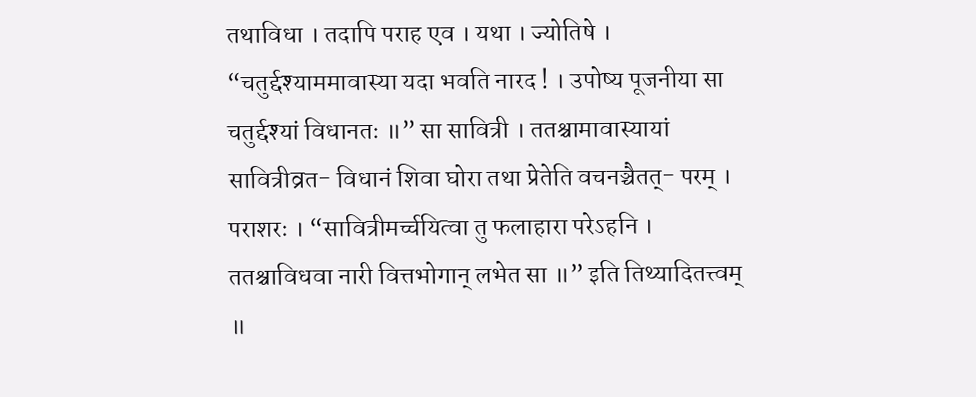तथाविधा । तदापि पराह एव । यथा । ज्योतिषे । “चतुर्द्दश्याममावास्या यदा भवति नारद ! । उपोष्य पूजनीया सा चतुर्द्दश्यां विधानतः ॥” सा सावित्री । ततश्चामावास्यायां सावित्रीव्रत- विधानं शिवा घोरा तथा प्रेतेति वचनञ्चैतत्- परम् । पराशरः । “सावित्रीमर्च्चयित्वा तु फलाहारा परेऽहनि । ततश्चाविधवा नारी वित्तभोगान् लभेत सा ॥” इति तिथ्यादितत्त्वम् ॥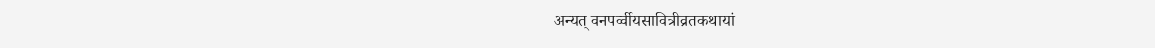अन्यत् वनपर्व्वीयसावित्रीव्रतकथायां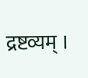द्रष्टव्यम् ।